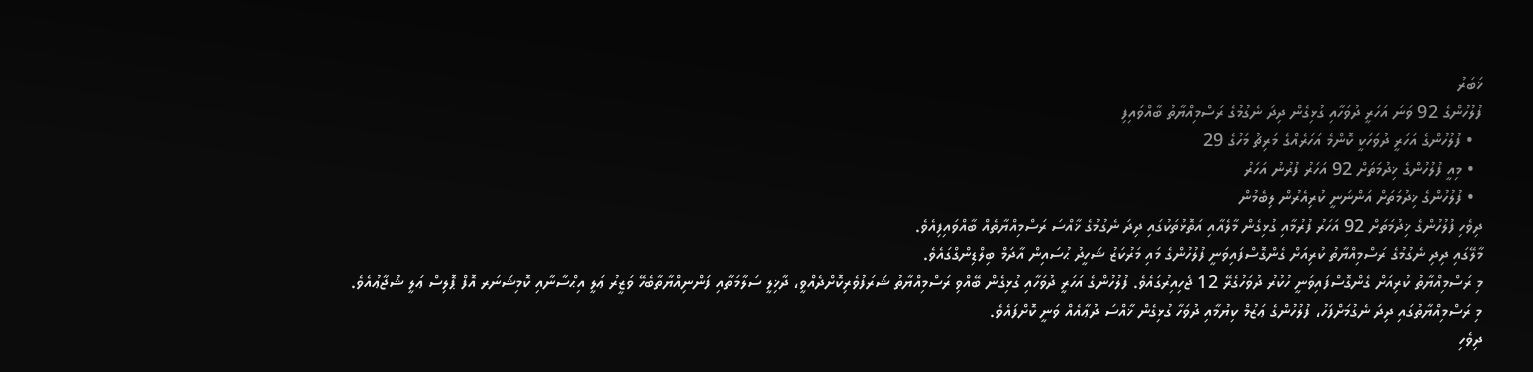ޚަބަރު
ފުލުހުންގެ 92 ވަނަ އަހަރީ ދުވަހާއި ގުޅިގެން ދިދަ ނެގުމުގެ ރަސްމިއްޔާތު ބާއްވައިފި
  • ފުލުހުންގެ އަހަރީ ދުވަހަކީ ކޮންމެ އަހަރެއްގެ މަރިޗު މަހުގެ 29
  • މިއީ ފުލުހުންގެ ޚިދުމަތަށް 92 އަހަރު ފުރުނު އަހަރު
  • ފުލުހުންގެ ޚިދުމަތަށް އަންނަނީ ކުރިއެރުން ލިބެމުން
ދިވެހި ފުލުހުންގެ ޚިދުމަތަށް 92 އަހަރު ފުރުމާއި ގުޅިގެން މާލެއާއި އަތޮޅުތަކުގައި ދިދަ ނެގުމުގެ ޚާއްސަ ރަސްމިއްޔާތެއް ބާއްވައިފިއެވެ.
މާލޭގައި ދިދި ނެގުމުގެ ރަސްމިއްޔާތު ކުރިއަށް ގެންގޮސްފައިވަނީ ފުލުހުންގެ މައި މަރުކަޒު ޝަހީދު ޙުސައިން އާދަމް ބިލްޑިންގްގައެވެ.
މި ރަސްމިއްޔާތު ކުރިއަށް ގެންގޮސްފައިވަނީ ހުކުރު ދުވަހުގެރޭ 12 ޖެހިއިރުގައެވެ. ފުލުހުންގެ އަހަރީ ދުވަހާއި ގުޅިގެން ބޭއްވި ރަސްމިއްޔާތު ޝަރަފުވެރިކޮށްދެއްވީ، ދާޚިލީ ސަލާމަތާއި ފަންނިއްޔާތާބެހޭ ވަޒީރު ޢަލީ އިޙްސާނާއި ކޮމިޝަނަރ އޮފް ޕޮލިސް ޢަލީ ޝުޖާޢުއެވެ.
މި ރަސްމިއްޔާތުގައި ދިދަ ނެގުމަށްފަހު، ފުލުހުންގެ ޢަޒުމް ކިޔުމާއި ދުވަހާ ގުޅިގެން ޚާއްސަ ދުޢާއެއް ވަނީ ކޮށްފައެވެ.
ދިވެހި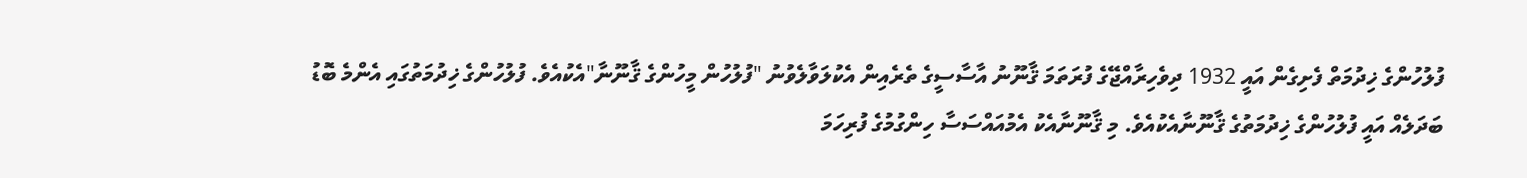ފުލުހުންގެ ޚިދުމަތް ފެށިގެން އައީ 1932 ދިވެހިރާއްޖޭގެ ފުރަތަމަ ޤާނޫނު އާސާސީގެ ތެރެއިން އެކުލަވާލެވުނު "ފުލުހުން މީހުންގެ ޤާނޫނާ"އެކުއެވެ. ފުލުހުންގެ ޚިދުމަތުގައި އެންމެ ބޮޑު ބަދަލެއް އައީ ފުލުހުންގެ ޚިދުމަތުގެ ޤާނޫނާއެކުއެވެ. މި ޤާނޫނާއެކު އެމުއައްސަސާ ހިންގުމުގެ ފުރިހަމަ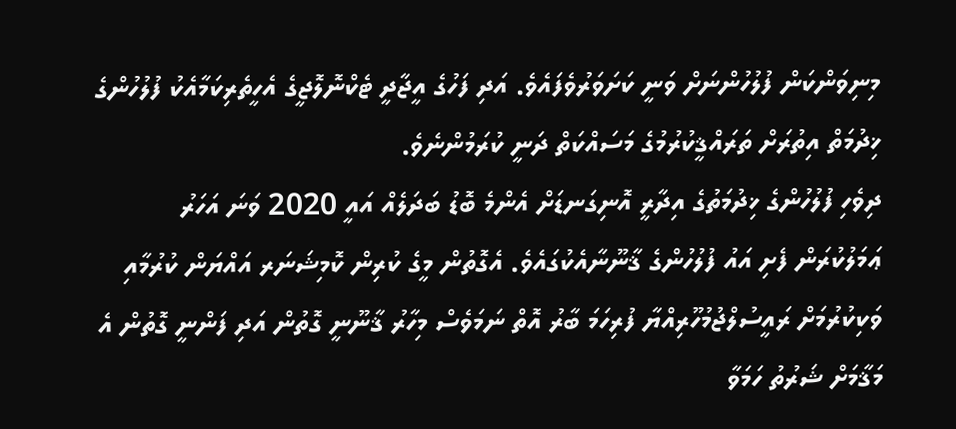މިނިވަންކަން ފުލުހުންނަށް ވަނީ ކަށަވަރުވެފައެވެ. އަދި ފަހުގެ އީޖާދީ ޓެކްނޮލޮޖީގެ އެހީތެރިކަމާއެކު ފުލުހުންގެ ޚިދުމަތް އިތުރަށް ތަރައްޤީކުރުމުގެ މަސައްކަތް ދަނީ ކުރަމުންނެވެ.
ދިވެހި ފުލުހުންގެ ޚިދުމަތުގެ އިދާރީ އޮނިގަނޑަށް އެންމެ ބޮޑު ބަދަލެއް އައީ 2020 ވަނަ އަހަރު ޢަމަލުކުރަން ފެށި އައު ފުލުހުންގެ ޤާނޫނާއެކުގައެވެ. އެގޮތުން މީގެ ކުރިން ކޮމިޝަނަރ އައްޔަން ކުރުމާއި ވަކިކުރުމަށް ރައީސުލްޖުމުހޫރިއްޔާ ފުރިހަމަ ބާރު އޮތް ނަމަވެސް މިހާރު ޤާނޫނީ ގޮތުން އަދި ފަންނީ ގޮތުން އެ މަޤާމަށް ޝަރުތު ހަމަވާ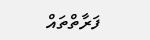ފަރާތްތައް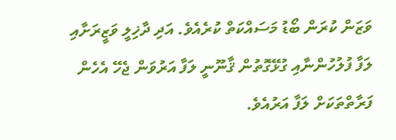ވަޒަން ކުރަން ބޯޑު މަސައްކަތް ކުރެއެވެ. އަދި ދާޚިލީ ވަޒީރަށާއި ލަފާ ފުލުހުންނާއި ގުޅޭގޮތުން ޤާނޫނީ ލަފާ އަރުވަން ޖެހޭ އެހެން ފަރާތްތަކަށް ލަފާ އަރުއެވެ.